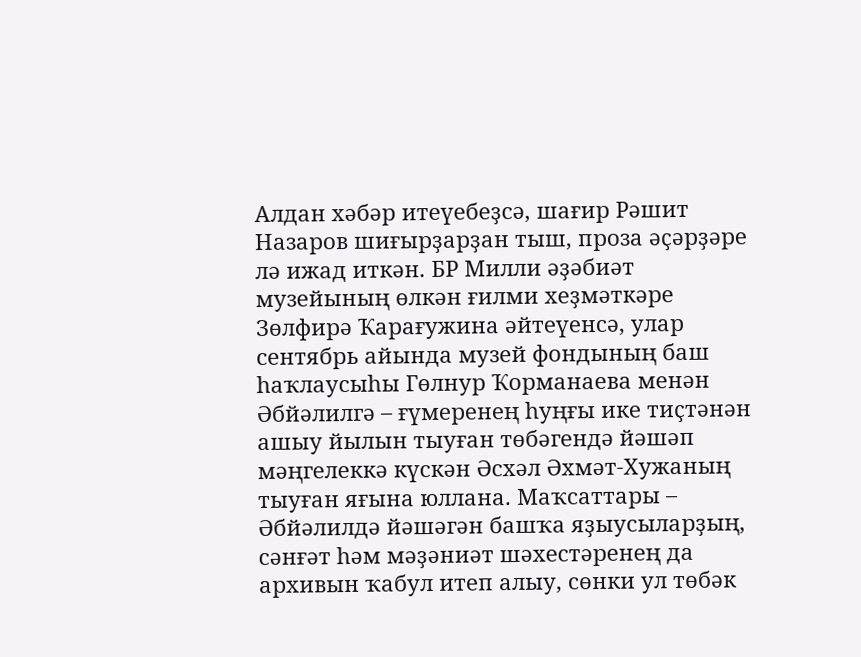Алдан хәбәр итеүебеҙсә, шағир Рәшит Назаров шиғырҙарҙан тыш, проза әҫәрҙәре лә ижад иткән. БР Милли әҙәбиәт музейының өлкән ғилми хеҙмәткәре Зөлфирә Ҡарағужина әйтеүенсә, улар сентябрь айында музей фондының баш һаҡлаусыһы Гөлнур Ҡорманаева менән Әбйәлилгә – ғүмеренең һуңғы ике тиҫтәнән ашыу йылын тыуған төбәгендә йәшәп мәңгелеккә күскән Әсхәл Әхмәт-Хужаның тыуған яғына юллана. Маҡсаттары – Әбйәлилдә йәшәгән башҡа яҙыусыларҙың, сәнғәт һәм мәҙәниәт шәхестәренең да архивын ҡабул итеп алыу, сөнки ул төбәк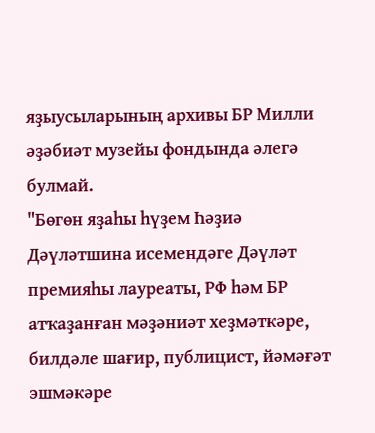яҙыусыларының архивы БР Милли әҙәбиәт музейы фондында әлегә булмай.
"Бөгөн яҙаһы һүҙем Һәҙиә Дәүләтшина исемендәге Дәүләт премияһы лауреаты, РФ һәм БР атҡаҙанған мәҙәниәт хеҙмәткәре, билдәле шағир, публицист, йәмәғәт эшмәкәре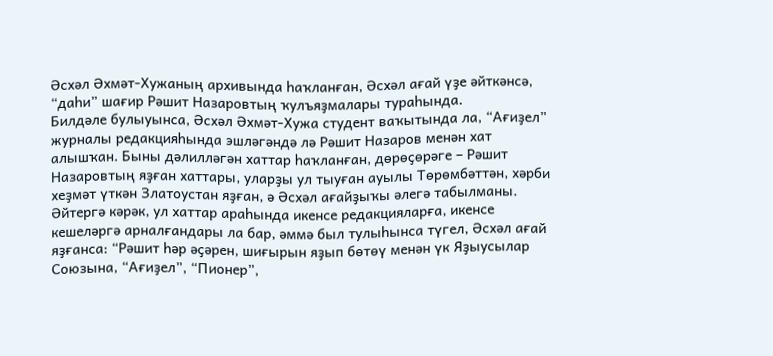Әсхәл Әхмәт-Хужаның архивында һаҡланған, Әсхәл ағай үҙе әйткәнсә, “даһи” шағир Рәшит Назаровтың ҡулъяҙмалары тураһында.
Билдәле булыуынса, Әсхәл Әхмәт-Хужа студент ваҡытында ла, “Ағиҙел” журналы редакцияһында эшләгәндә лә Рәшит Назаров менән хат алышҡан. Быны дәлилләгән хаттар һаҡланған, дөрөҫөрәге – Рәшит Назаровтың яҙған хаттары, уларҙы ул тыуған ауылы Төрөмбәттән, хәрби хеҙмәт үткән Златоустан яҙған, ә Әсхәл ағайҙыҡы әлегә табылманы. Әйтергә кәрәк, ул хаттар араһында икенсе редакцияларға, икенсе кешеләргә арналғандары ла бар, әммә был тулыһынса түгел, Әсхәл ағай яҙғанса: “Рәшит һәр әҫәрен, шиғырын яҙып бөтөү менән үк Яҙыусылар Союзына, “Ағиҙел”, “Пионер”,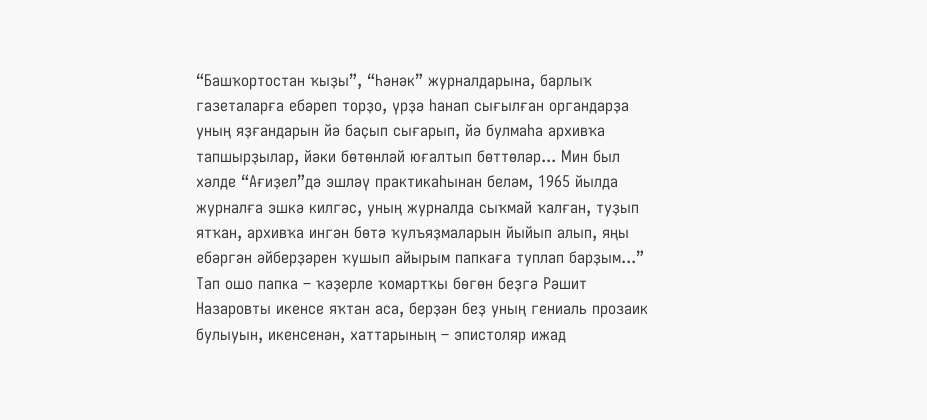“Башҡортостан ҡыҙы”, “Һәнәк” журналдарына, барлыҡ газеталарға ебәреп торҙо, үрҙә һанап сығылған органдарҙа уның яҙғандарын йә баҫып сығарып, йә булмаһа архивҡа тапшырҙылар, йәки бөтөнләй юғалтып бөттөләр... Мин был хәлде “Ағиҙел”дә эшләү практикаһынан беләм, 1965 йылда журналға эшкә килгәс, уның журналда сыҡмай ҡалған, туҙып ятҡан, архивҡа ингән бөтә ҡулъяҙмаларын йыйып алып, яңы ебәргән әйберҙәрен ҡушып айырым папкаға туплап барҙым...” Тап ошо папка – ҡәҙерле ҡомартҡы бөгөн беҙгә Рәшит Назаровты икенсе яҡтан аса, берҙән беҙ уның гениаль прозаик булыуын, икенсенән, хаттарының – эпистоляр ижад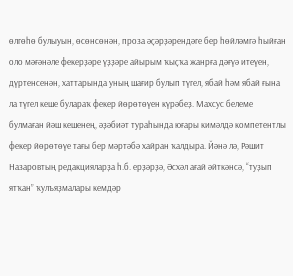өлгөһө булыуын, өсөнсөнән, проза әҫәрҙәрендәге бер һөйләмгә һыйған оло мәғәнәле фекерҙәре үҙҙәре айырым ҡыҫҡа жанрға дәғүә итеүен, дүртенсенән, хаттарында уның шағир булып түгел, ябай һәм ябай ғына ла түгел кеше булараҡ фекер йөрөтөүен күрәбеҙ. Махсус белеме булмаған йәш кешенең, әҙәбиәт тураһында юғары кимәлдә компетентлы фекер йөрөтөүе тағы бер мәртәбә хайран ҡалдыра. Йәнә лә, Рәшит Назаровтың редакцияларҙа һ.б. ерҙәрҙә, Әсхәл ағай әйткәнсә, “туҙып ятҡан” ҡулъяҙмалары кемдәр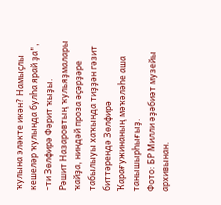ҡулына эләкте икән? Намыҫлы кешеләр ҡулында булһа ярай ҙа", -ти Зөлфирә Фәрит ҡыҙы.
Рәшит Назаровтың ҡульяҙмалары ҡайҙа, ниндәй проза әҫәрҙәре табылыуы хаҡында тиҙҙән гәзит биттәрендә Зөлфирә Ҡарағужинаның мәҡәләһе аша танышырһығыҙ.
Фото: БР Милли әҙәбиәт музейы архивынан.